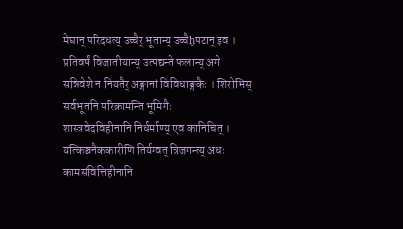मेघान् परिदधत्य् उच्चैर् भूतान्य् उच्चैḫपटान् इव । प्रतिवर्षं विजातीयान्य् उत्पद्यन्ते फलान्य् अगे
सन्निवेशे न नियतैर् अङ्गानां विविधाङ्गकैः । शिरोभिस् सर्वभूतनि परिक्रामन्ति भूमिगैः
शास्त्रवेदविहीनानि निर्धर्माण्य् एव कानिचित् । यत्किञ्चनैककारीणि तिर्यग्वत् त्रिजगन्त्य् अधः
कामसंवित्तिहीनानि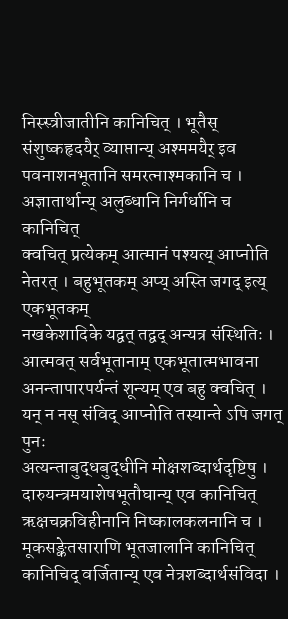निस्स्त्रीजातीनि कानिचित् । भूतैस् संशुष्कहृदयैर् व्याप्तान्य् अश्ममयैर् इव
पवनाशनभूतानि समरत्नाश्मकानि च । अज्ञातार्थान्य् अलुब्धानि निर्गर्धानि च कानिचित्
क्वचित् प्रत्येकम् आत्मानं पश्यत्य् आप्नोति नेतरत् । बहुभूतकम् अप्य् अस्ति जगद् इत्य् एकभूतकम्
नखकेशादिके यद्वत् तद्वद् अन्यत्र संस्थितिः । आत्मवत् सर्वभूतानाम् एकभूतात्मभावना
अनन्तापारपर्यन्तं शून्यम् एव बहु क्वचित् । यन् न नस् संविद् आप्नोति तस्यान्ते ऽपि जगत् पुनः
अत्यन्ताबुद्धबुद्धीनि मोक्षशब्दार्थदृष्टिषु । दारुयन्त्रमयाशेषभूतौघान्य् एव कानिचित्
ऋक्षचक्रविहीनानि निष्कालकलनानि च । मूकसङ्केतसाराणि भूतजालानि कानिचित्
कानिचिद् वर्जितान्य् एव नेत्रशब्दार्थसंविदा ।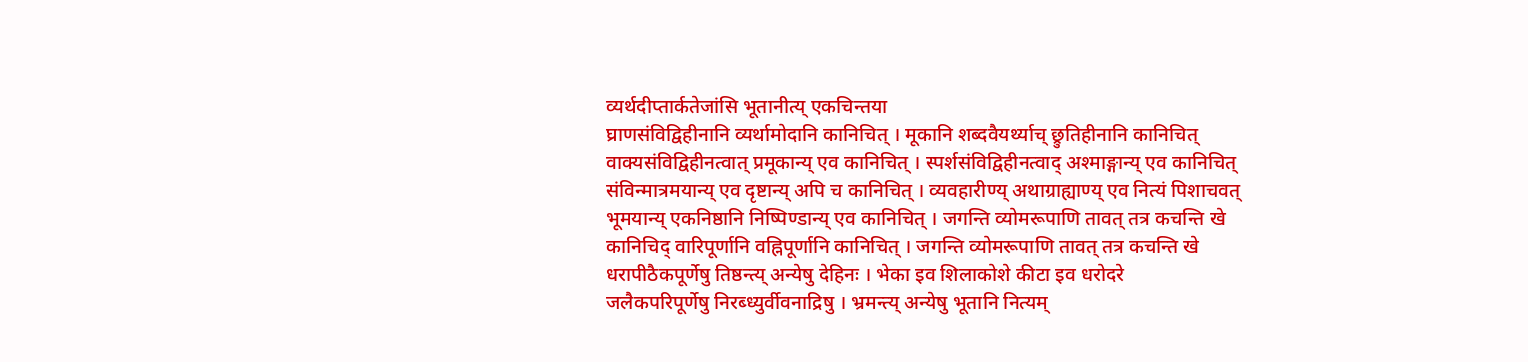व्यर्थदीप्तार्कतेजांसि भूतानीत्य् एकचिन्तया
घ्राणसंविद्विहीनानि व्यर्थामोदानि कानिचित् । मूकानि शब्दवैयर्थ्याच् छ्रुतिहीनानि कानिचित्
वाक्यसंविद्विहीनत्वात् प्रमूकान्य् एव कानिचित् । स्पर्शसंविद्विहीनत्वाद् अश्माङ्गान्य् एव कानिचित्
संविन्मात्रमयान्य् एव दृष्टान्य् अपि च कानिचित् । व्यवहारीण्य् अथाग्राह्याण्य् एव नित्यं पिशाचवत्
भूमयान्य् एकनिष्ठानि निष्पिण्डान्य् एव कानिचित् । जगन्ति व्योमरूपाणि तावत् तत्र कचन्ति खे
कानिचिद् वारिपूर्णानि वह्निपूर्णानि कानिचित् । जगन्ति व्योमरूपाणि तावत् तत्र कचन्ति खे
धरापीठैकपूर्णेषु तिष्ठन्त्य् अन्येषु देहिनः । भेका इव शिलाकोशे कीटा इव धरोदरे
जलैकपरिपूर्णेषु निरब्ध्युर्वीवनाद्रिषु । भ्रमन्त्य् अन्येषु भूतानि नित्यम्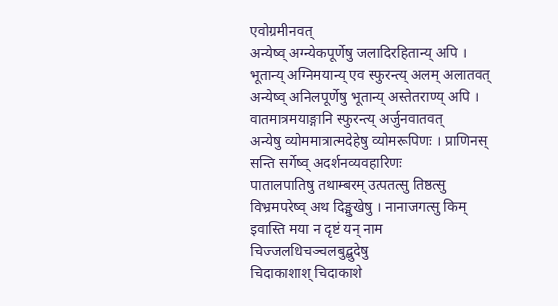एवोग्रमीनवत्
अन्येष्व् अग्न्येकपूर्णेषु जलादिरहितान्य् अपि । भूतान्य् अग्निमयान्य् एव स्फुरन्त्य् अलम् अलातवत्
अन्येष्व् अनिलपूर्णेषु भूतान्य् अस्तेतराण्य् अपि । वातमात्रमयाङ्गानि स्फुरन्त्य् अर्जुनवातवत्
अन्येषु व्योममात्रात्मदेहेषु व्योमरूपिणः । प्राणिनस् सन्ति सर्गेष्व् अदर्शनव्यवहारिणः
पातालपातिषु तथाम्बरम् उत्पतत्सु तिष्ठत्सु विभ्रमपरेष्व् अथ दिङ्मुखेषु । नानाजगत्सु किम् इवास्ति मया न दृष्टं यन् नाम चिज्जलधिचञ्चलबुद्बुदेषु
चिदाकाशाश् चिदाकाशे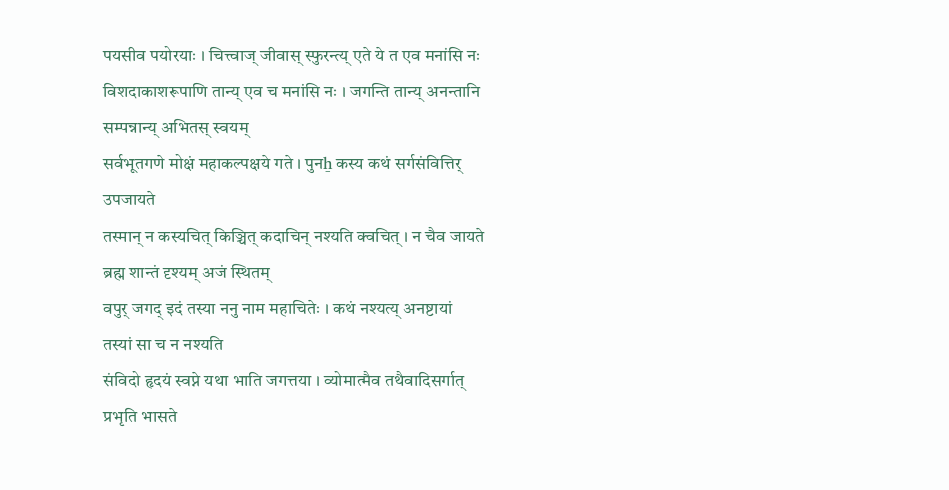पयसीव पयोरयाः । चित्त्वाज् जीवास् स्फुरन्त्य् एते ये त एव मनांसि नः
विशदाकाशरूपाणि तान्य् एव च मनांसि नः । जगन्ति तान्य् अनन्तानि सम्पन्नान्य् अभितस् स्वयम्
सर्वभूतगणे मोक्षं महाकल्पक्षये गते । पुनẖ कस्य कथं सर्गसंवित्तिर् उपजायते
तस्मान् न कस्यचित् किञ्चित् कदाचिन् नश्यति क्वचित् । न चैव जायते ब्रह्म शान्तं दृश्यम् अजं स्थितम्
वपुर् जगद् इदं तस्या ननु नाम महाचितेः । कथं नश्यत्य् अनष्टायां तस्यां सा च न नश्यति
संविदो हृदयं स्वप्ने यथा भाति जगत्तया । व्योमात्मैव तथैवादिसर्गात् प्रभृति भासते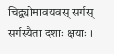चिद्व्योमावयवस् सर्गस् सर्गस्यैता दशाः क्षयाः ।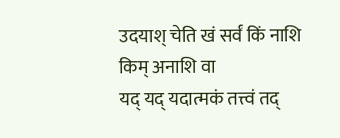उदयाश् चेति खं सर्वं किं नाशि किम् अनाशि वा
यद् यद् यदात्मकं तत्त्वं तद्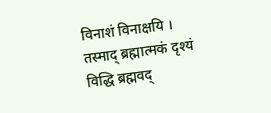विनाशं विनाक्षयि । तस्माद् ब्रह्मात्मकं दृश्यं विद्धि ब्रह्मवद्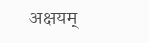अक्षयम्